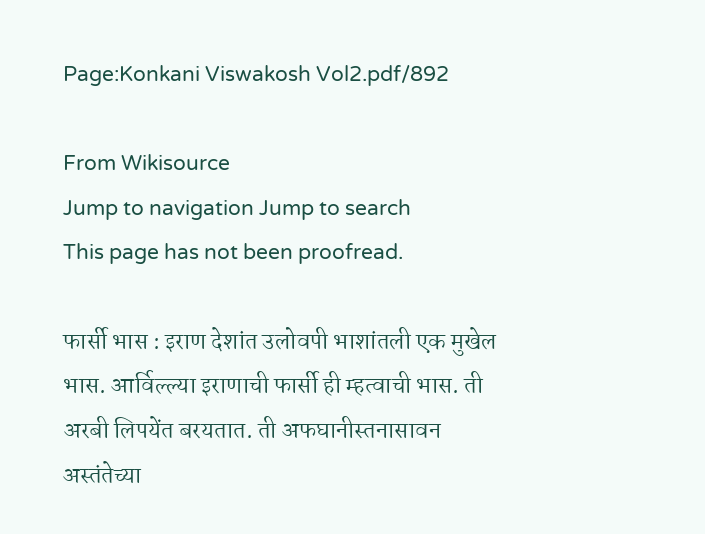Page:Konkani Viswakosh Vol2.pdf/892

From Wikisource
Jump to navigation Jump to search
This page has not been proofread.

फार्सी भास : इराण देशांत उलोवपी भाशांतली एक मुखेल भास. आर्विल्ल्या इराणाची फार्सी ही म्हत्वाची भास. ती अरबी लिपयेंत बरयतात. ती अफघानीस्तनासावन अस्तंतेच्या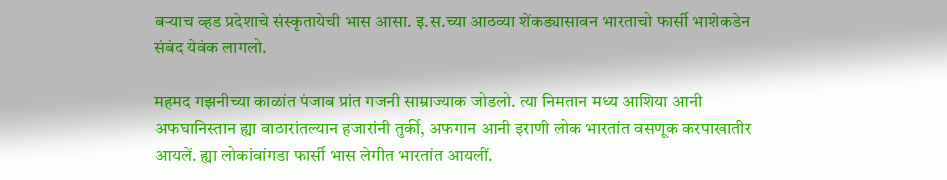बऱ्याच व्हड प्रदेशाचे संस्कृतायेची भास आसा. इ.स.च्या आठव्या शेंकड्यासावन भारताचो फार्सी भाशेकडेन संबंद येवंक लागलो.

महमद गझनीच्या काळांत पंजाब प्रांत गजनी साम्राज्याक जोडलो. त्या निमतान मध्य आशिया आनी अफघानिस्तान ह्या वाठारांतल्यान हजारांनी तुर्की, अफगान आनी इराणी लोक भारतांत वसणूक करपाखातीर आयलें. ह्या लोकांवांगडा फार्सी भास लेगीत भारतांत आयलीं.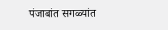पंजाबांत सगळ्यांत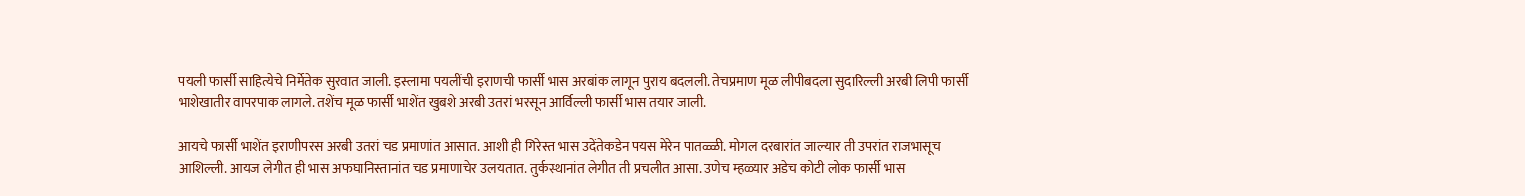पयली फार्सी साहित्येचे निर्मेतेक सुरवात जाली. इस्लामा पयलींची इराणची फार्सी भास अरबांक लागून पुराय बदलली. तेचप्रमाण मूळ लीपीबदला सुदारिल्ली अरबी लिपी फार्सी भाशेखातीर वापरपाक लागले. तशेंच मूळ फार्सी भाशेंत खुबशे अरबी उतरां भरसून आर्विल्ली फार्सी भास तयार जाली.

आयचे फार्सी भाशेंत इराणीपरस अरबी उतरां चड प्रमाणांत आसात. आशी ही गिरेस्त भास उदेंतेकडेन पयस मेरेन पातळ्ळी. मोगल दरबारांत जाल्यार ती उपरांत राजभासूच आशिल्ली. आयज लेगीत ही भास अफघानिस्तानांत चड प्रमाणाचेर उलयतात. तुर्कस्थानांत लेगीत ती प्रचलीत आसा. उणेच म्हळ्यार अडेच कोटी लोक फार्सी भास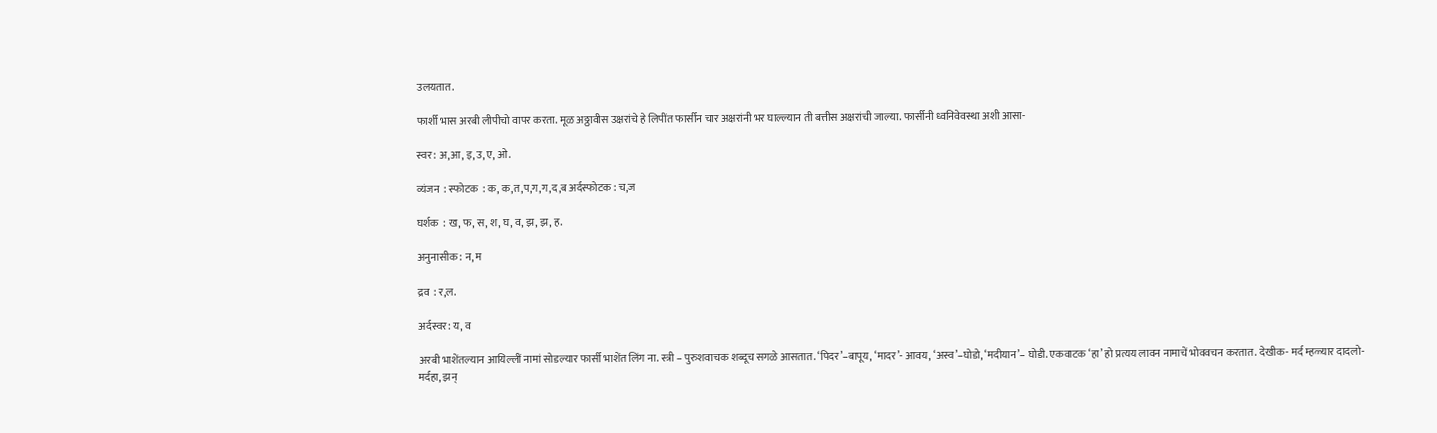उलयतात.

फार्शी भास अरबी लीपीचो वापर करता. मूळ अठ्ठावीस उक्षरांचे हे लिपींत फार्सीन चार अक्षरांनी भर घाल्ल्यान ती बत्तीस अक्षरांची जाल्या. फार्सीनी ध्वनिवेवस्था अशी आसा-

स्वर : अ,आ, इ, उ, ए, ओ.

व्यंजन  : स्फोटक  : क, क,त,प,ग,ग,द,ब अर्दस्फोटक : च,ज

घर्शक  : ख, फ, स, श, घ, व, झ, झ, ह.

अनुनासीक : न, म

द्रव  : र,ल.

अर्दस्वर: य, व

अरबी भाशेंतल्यान आयिल्लीं नामां सोडल्यार फार्सी भाशेंत लिंग ना. स्त्री – पुरुशवाचक शब्दूच सगळे आसतात. ‘पिदर’–बापूय, ‘मादर’- आवय, ‘अस्व’–घोडो, ‘मदीयान’– घोडी. एकवाटक ‘हा’ हो प्रत्यय लावन नामाचें भोववचन करतात. देखीक- मर्द म्हळ्यार दादलो-मर्दहा, झन्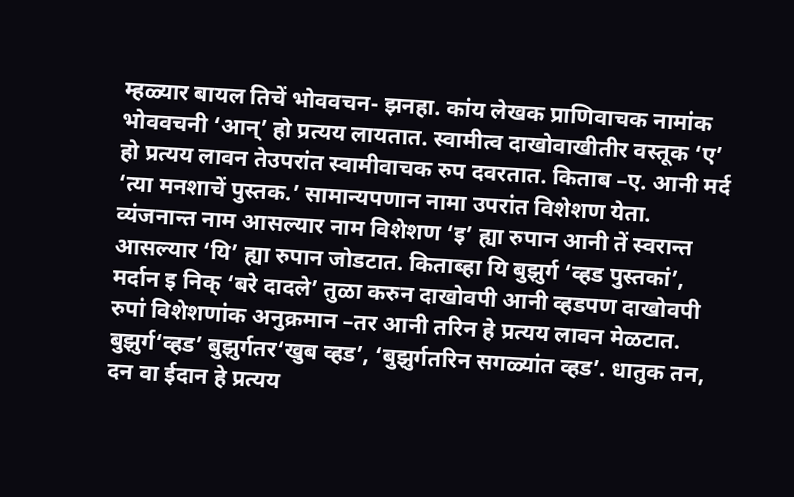म्हळ्यार बायल तिचें भोववचन- झनहा. कांय लेखक प्राणिवाचक नामांक भोववचनी ‘आन्’ हो प्रत्यय लायतात. स्वामीत्व दाखोवाखीतीर वस्तूक ‘ए’ हो प्रत्यय लावन तेउपरांत स्वामीवाचक रुप दवरतात. किताब –ए. आनी मर्द ‘त्या मनशाचें पुस्तक.’ सामान्यपणान नामा उपरांत विशेशण येता. व्यंजनान्त नाम आसल्यार नाम विशेशण ‘इ’ ह्या रुपान आनी तें स्वरान्त आसल्यार ‘यि’ ह्या रुपान जोडटात. किताब्हा यि बुझुर्ग ‘व्हड पुस्तकां’, मर्दान इ निक् ‘बरे दादले’ तुळा करुन दाखोवपी आनी व्हडपण दाखोवपी रुपां विशेशणांक अनुक्रमान –तर आनी तरिन हे प्रत्यय लावन मेळटात. बुझुर्ग‘व्हड’ बुझुर्गतर‘खुब व्हड’, ‘बुझुर्गतरिन सगळ्यांत व्हड’. धातुक तन, दन वा ईदान हे प्रत्यय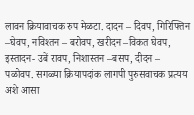लावन क्रियावाचक रुप मेळटा. दादन – दिवप, गिरिफ्तिन –घेवप, नविश्तन – बरोवप, खरीदन –विकत घेवप, इस्तादन- उबें रावप, निशास्तन –बसप, दीदन – पळोवप. सगळ्या क्रियापदांक लागपी पुरुसवाचक प्रत्यय अशे आसा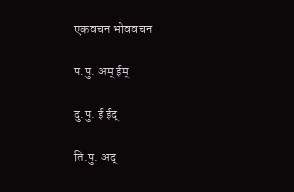एकवचन भोववचन

प.पु. अम् ईम्

दु.पु. ई ईद्

ति.पु. अद्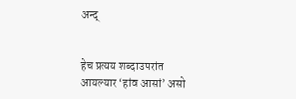अन्द्


हेच प्रत्यय शब्दाउपरांत आयल्यार ‘हांव आसां’ असो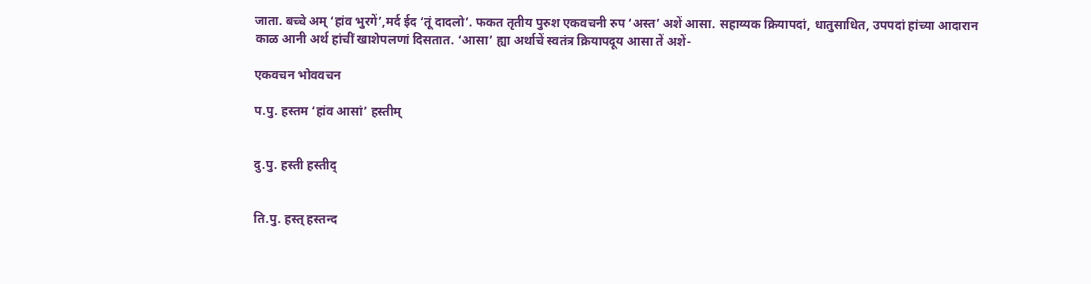जाता. बच्चे अम् ‘हांव भुरगें’,मर्द ईद ‘तूं दादलो’. फकत तृतीय पुरुश एकवचनी रुप ‘अस्त’ अशें आसा. सहाय्यक क्रियापदां, धातुसाधित, उपपदां हांच्या आदारान काळ आनी अर्थ हांचीं खाशेपलणां दिसतात. ‘आसा’ ह्या अर्थाचें स्वतंत्र क्रियापदूय आसा तें अशें-

एकवचन भोववचन

प.पु. हस्तम ‘हांव आसां’ हस्तीम्


दु.पु. हस्ती हस्तीद्


ति.पु. हस्त् हस्तन्द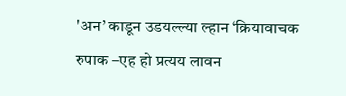'अन’ काडून उडयल्ल्या ल्हान ‘क्रियावाचक रुपाक –एह हो प्रत्यय लावन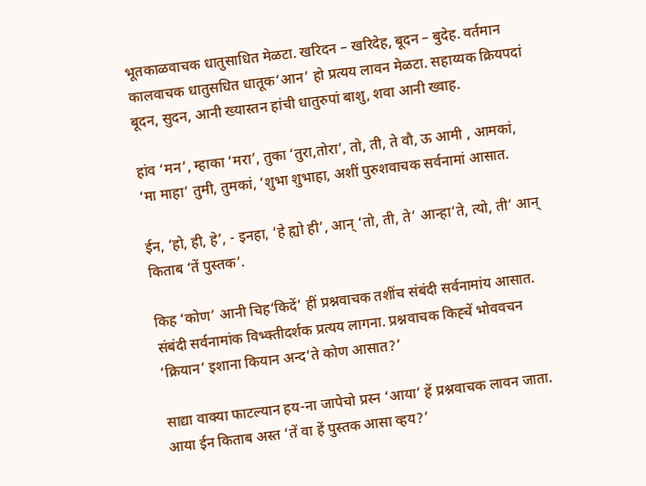भूतकाळवाचक धातुसाधित मेळटा. खरिदन – खरिदेह, बूदन – बुदेह. वर्तमान कालवाचक धातुसधित धातूक‘आन’ हो प्रत्यय लावन मेळटा. सहाय्यक क्रियपदां बूदन, सुदन, आनी ख्यास्तन हांची धातुरुपां बाशु, शवा आनी ख्वाह.

हांव ‘मन’, म्हाका ‘मरा’, तुका ‘तुरा,तोरा’, तो, ती, ते वौ, ऊ आमी , आमकां, ‘मा माहा’ तुमी, तुमकां, ‘शुभा शुभाहा, अशीं पुरुशवाचक सर्वनामां आसात.

ईन, ‘हो, ही, हे’, - इनहा, ‘हे ह्यो ही’, आन् ‘तो, ती, ते’ आन्हा‘ते, त्यो, ती’ आन् किताब ‘तें पुस्तक’.

किह ‘कोण’ आनी चिह‘किदें’ हीं प्रश्नवाचक तशींच संबंदी सर्वनामांय आसात. संबंदी सर्वनामांक विभ्क्तीदर्शक प्रत्यय लागना. प्रश्नवाचक किह्चें भोववचन ‘क्रियान’ इशाना कियान अन्द‘ते कोण आसात?’

साद्या वाक्या फाटल्यान हय-ना जापेचो प्रस्न ‘आया’ हें प्रश्नवाचक लावन जाता. आया ईन किताब अस्त ‘तें वा हें पुस्तक आसा व्हय?’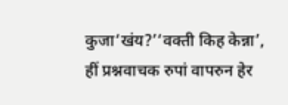कुजा‘खंय?’‘वक्ती किह केन्ना’, हीं प्रश्नवाचक रुपां वापरुन हेर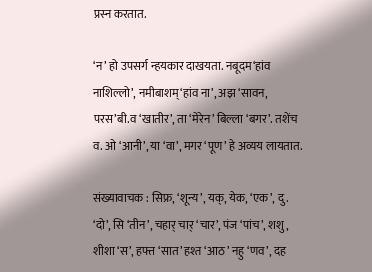प्रस्न करतात.

‘न’ हो उपसर्ग न्हयकार दाखयता. नबूदम‘हांव नाशिल्लो’, नमीबाशम्‘हांव ना’, अझ ‘सावन, परस’बी.व ‘खातीर’, ता ‘मेरेन’ बिल्ला ‘बगर’. तशेंच व. ओ ‘आनी’, या ‘वा’, मगर ‘पूण’ हे अव्यय लायतात.

संख्यावाचक : सिफ्र, ‘शून्य’, यक्, येक, ‘एक’, दु. ‘दो’, सि ‘तीन’, चहार् चार् ‘चार’, पंज ‘पांच’, शशु, शीशा ‘स’, हफ्त ‘सात’ हश्त ‘आठ’ नहु ‘णव’, दह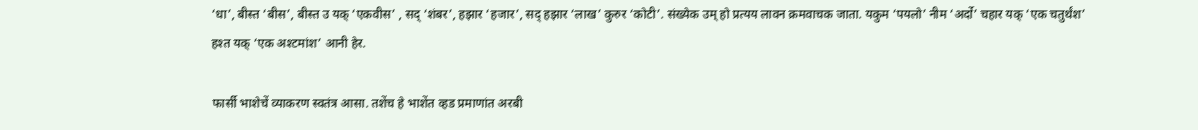‘धा’, बीस्त ‘बीस’, बीस्त उ यक् ‘एकवीस’ , सद् ‘शंबर’, हझार ‘हजार’, सद् हझार ‘लाख’ कुरुर ‘कोटी’. संख्येक उम् हो प्रत्यय लावन क्रमवाचक जाता. यकुम ‘पयलो’ नीम ‘अर्दो’ चहार यक् ‘एक चतुर्थंश’ हश्त यक् ‘एक अश्टमांश’ आनी हेर.

फार्सी भाशेचें व्याकरण स्वतंत्र आसा. तशेंच हे भाशेंत व्हड प्रमाणांत अरबी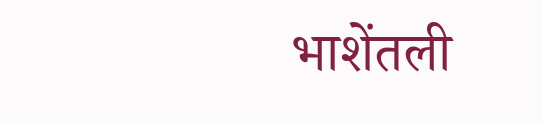भाशेंतली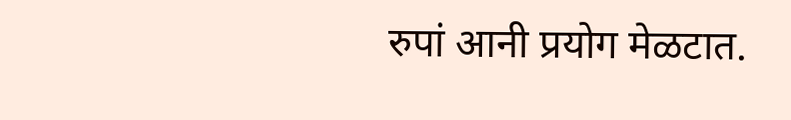रुपां आनी प्रयोग मेळटात.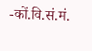-कों.वि.सं.मं.